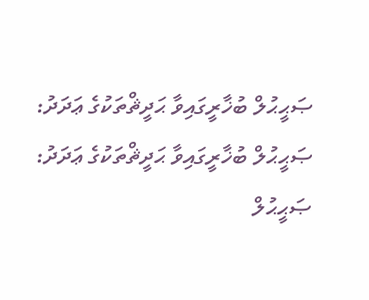ޞަޙީޙުލް ބުޚާރީގައިވާ ޙަދީޘްތަކުގެ ޢަދަދު:
ޞަޙީޙުލް ބުޚާރީގައިވާ ޙަދީޘްތަކުގެ ޢަދަދު:
ޞަޙީޙުލް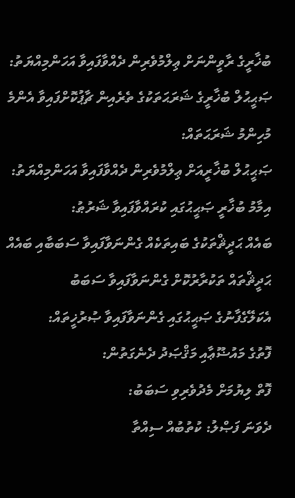ބުޚާރީގެ ރާވީންނަށް ޢިލްމުވެރިން ދެއްވާފައިވާ އަހަންމިއްޔަތު:
ޞަޙީޙުލް ބުޚާރީގެ ޝަރަޙަތަކުގެ ތެރެއިން ޗާޕުކޮށްފައިވާ އެންމެ މުހިންމު ޝަރަޙަތައް:
ޞަޙީޙުލް ބުޚާރީއަށް ޢިލްމުވެރިން ދެއްވާފައިވާ އަހަންމިއްޔަތު:
އިމާމު ބުޚާރީ ޞަޙީޙުގައި ކުރައްވާފައިވާ ޝަރުޠު:
ބައެއް ޙަދީޘްތަކުގެ ބައިތަކެއް ގެންނަވާފައިވާ ސަބަބާއި ބައެއް ޙަދީޘްތައް ތަކުރާރުކޮށް ގެންނަވާފައިވާ ސަބަބު
އެކަލޭގެފާނުގެ ޞަޙީޙުގައި ގެންނަވާފައިވާ ޞުރުޚީތައް:
ފޮތުގެ މައުޟޫޢާއި މަޤްޞަދު ދެނެގަތުން:
ފޮތް ލިޔުމަށް މެދުވެރިވި ސަބަބު:
ދެވަނަ ފަޞްލު: ކުތުބުއް ސިއްތާ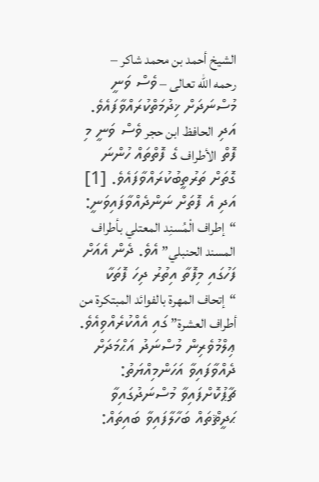الشيخ أحمد بن محمد شاكر – رحمه الله تعالى – ވެސް ވަނީ މުސްނަދަށް ޚިދުމަތްކުރައްވާފައެވެ.
އަދި الحافظ ابن حجر ވެސް ވަނީ މި ފޮތް الأطراف ގެ ފޮތްތައް ހުންނަ ގޮތަށް ތަރުތީބުކުރައްވާފައެވެ. [1] އަދި އެ ފޮތަށް ނަންދެއްވާފައިވަނީ: “إطراف الْمُسنِد المعتلي بأطراف المسند الحنبلي” އެވެ. ދެން އެއަށް ފަހުގައި މިފޮތާ އިތުރު ދިހަ ފޮތަކާ “إتحاف المهرة بالفوائد المبتكرة من أطراف العشرة” ގައި އެއްކުރެއްވިއެވެ.
ޢިލްމުވެރިން މުސްނަދު އަޙްމަދަށް ދެއްވާފައިވާ އަހަންމިއްޔަތު:
ޗާޕުކޮށްފައިވާ މުސްނަދުގައިވާ ޙަދީޘްތައް ބަހާލާފައިވާ ބައިތައް: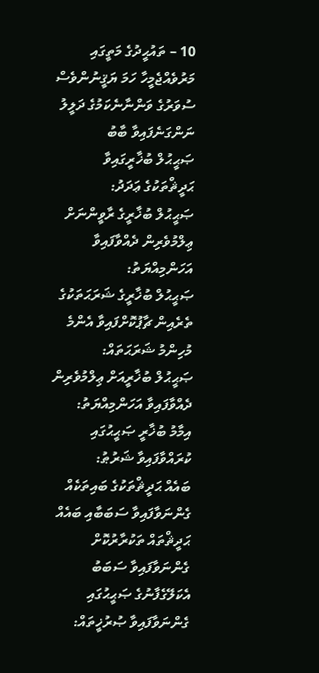10 – ތައުޙީދުގެ މަތީގައި މަރުވެއްޖެމީހާ ހަމަ ޔަޤީނުންވެސް ސުވަރުގެ ވަންނާނެކަމުގެ ދަލީލު ނަންގަނެފައިވާ ބާބު
ޞަޙީޙުލް ބުޚާރީގައިވާ ޙަދީޘްތަކުގެ ޢަދަދު:
ޞަޙީޙުލް ބުޚާރީގެ ރާވީންނަށް ޢިލްމުވެރިން ދެއްވާފައިވާ އަހަންމިއްޔަތު:
ޞަޙީޙުލް ބުޚާރީގެ ޝަރަޙަތަކުގެ ތެރެއިން ޗާޕުކޮށްފައިވާ އެންމެ މުހިންމު ޝަރަޙަތައް:
ޞަޙީޙުލް ބުޚާރީއަށް ޢިލްމުވެރިން ދެއްވާފައިވާ އަހަންމިއްޔަތު:
އިމާމު ބުޚާރީ ޞަޙީޙުގައި ކުރައްވާފައިވާ ޝަރުޠު:
ބައެއް ޙަދީޘްތަކުގެ ބައިތަކެއް ގެންނަވާފައިވާ ސަބަބާއި ބައެއް ޙަދީޘްތައް ތަކުރާރުކޮށް ގެންނަވާފައިވާ ސަބަބު
އެކަލޭގެފާނުގެ ޞަޙީޙުގައި ގެންނަވާފައިވާ ޞުރުޚީތައް: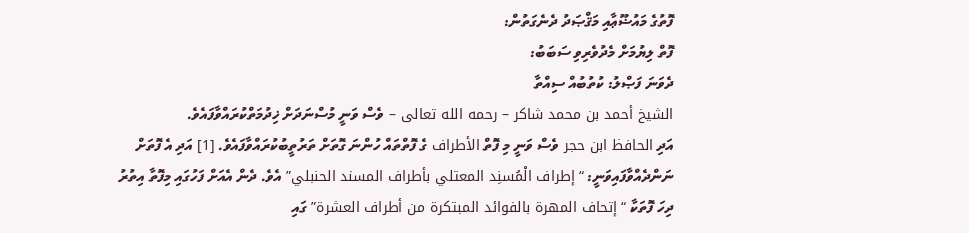ފޮތުގެ މައުޟޫޢާއި މަޤްޞަދު ދެނެގަތުން:
ފޮތް ލިޔުމަށް މެދުވެރިވި ސަބަބު:
ދެވަނަ ފަޞްލު: ކުތުބުއް ސިއްތާ
الشيخ أحمد بن محمد شاكر – رحمه الله تعالى – ވެސް ވަނީ މުސްނަދަށް ޚިދުމަތްކުރައްވާފައެވެ.
އަދި الحافظ ابن حجر ވެސް ވަނީ މި ފޮތް الأطراف ގެ ފޮތްތައް ހުންނަ ގޮތަށް ތަރުތީބުކުރައްވާފައެވެ. [1] އަދި އެ ފޮތަށް ނަންދެއްވާފައިވަނީ: “إطراف الْمُسنِد المعتلي بأطراف المسند الحنبلي” އެވެ. ދެން އެއަށް ފަހުގައި މިފޮތާ އިތުރު ދިހަ ފޮތަކާ “إتحاف المهرة بالفوائد المبتكرة من أطراف العشرة” ގައި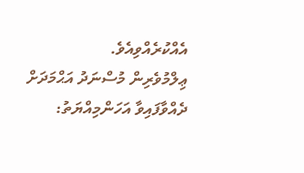އެއްކުރެއްވިއެވެ.
ޢިލްމުވެރިން މުސްނަދު އަޙްމަދަށް ދެއްވާފައިވާ އަހަންމިއްޔަތު: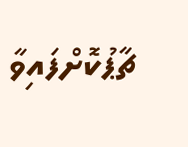ޗާޕުކޮށްފައިވާ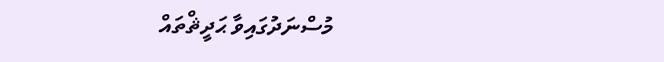މުސްނަދުގައިވާ ޙަދީޘްތައް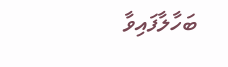ބަހާލާފައިވާ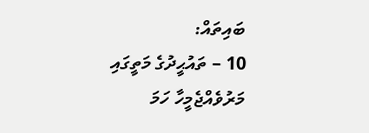ބައިތައް:
10 – ތައުޙީދުގެ މަތީގައި މަރުވެއްޖެމީހާ ހަމަ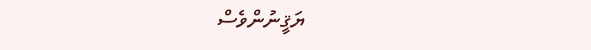ޔަޤީނުންވެސް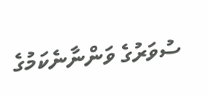ސުވަރުގެ ވަންނާނެކަމުގެ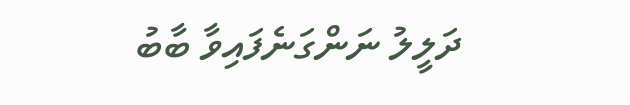ދަލީލު ނަންގަނެފައިވާ ބާބު